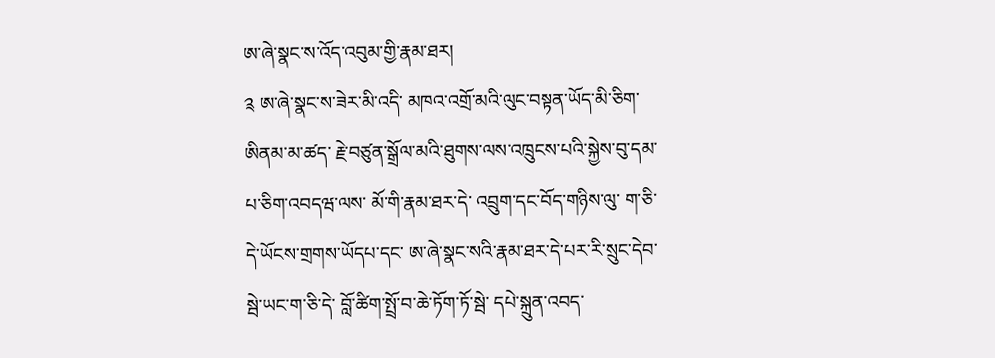ཨ་ཞེ་སྣང་ས་འོད་འབུམ་གྱི་རྣམ་ཐར།
༉ ཨ་ཞེ་སྣང་ས་ཟེར་མི་འདི་ མཁའ་འགྲོ་མའི་ལུང་བསྟན་ཡོད་མི་ཅིག་ཨིནམ་མ་ཚད་ རྗེ་བཙུན་སྒྲོལ་མའི་ཐུགས་ལས་འཁྲུངས་པའི་སྐྱེས་བུ་དམ་པ་ཅིག་འབདཝ་ལས་ མོ་གི་རྣམ་ཐར་དེ་ འབྲུག་དང་བོད་གཉིས་ལུ་ ག་ཅི་དེ་ཡོངས་གྲགས་ཡོདཔ་དང་ ཨ་ཞེ་སྣང་སའི་རྣམ་ཐར་དེ་པར་རི་སྲུང་དེབ་སྦེ་ཡང་ག་ཅི་དེ་ བློ་ཚིག་སྤྲོ་བ་ཆེ་ཏོག་ཏོ་སྦེ་ དཔེ་སྐྲུན་འབད་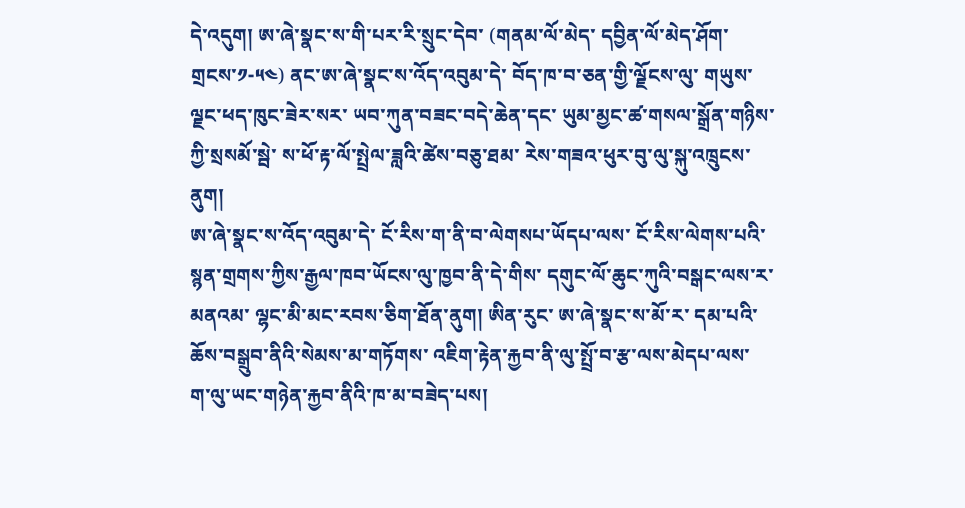དེ་འདུག། ཨ་ཞེ་སྣང་ས་གི་པར་རི་སྲུང་དེབ་ (གནམ་ལོ་མེད་ དབྱིན་ལོ་མེད་ཤོག་གྲངས་༡-༥༤) ནང་ཨ་ཞེ་སྣང་ས་འོད་འབུམ་དེ་ བོད་ཁ་བ་ཅན་གྱི་ལྗོངས་ལུ་ གཡུས་ལྗང་ཕད་ཁུང་ཟེར་སར་ ཡབ་ཀུན་བཟང་བདེ་ཆེན་དང་ ཡུམ་མྱང་ཚ་གསལ་སྒྲོན་གཉིས་ཀྱི་སྲསམོ་སྦེ་ ས་ཕོ་རྟ་ལོ་སྤྲེལ་ཟླའི་ཚེས་བཅུ་ཐམ་ རེས་གཟའ་ཕུར་བུ་ལུ་སྐུ་འཁྲུངས་ནུག།
ཨ་ཞེ་སྣང་ས་འོད་འབུམ་དེ་ ངོ་རིས་ག་ནི་བ་ལེགསཔ་ཡོདཔ་ལས་ ངོ་རིས་ལེགས་པའི་སྙན་གྲགས་ཀྱིས་རྒྱལ་ཁབ་ཡོངས་ལུ་ཁྱབ་ནི་དེ་གིས་ དགུང་ལོ་ཆུང་ཀུའི་བསྒང་ལས་ར་མནའམ་ ལྷང་མི་མང་རབས་ཅིག་ཐོན་ནུག། ཨིན་རུང་ ཨ་ཞེ་སྣང་ས་མོ་ར་ དམ་པའི་ཆོས་བསྒྲུབ་ནིའི་སེམས་མ་གཏོགས་ འཇིག་རྟེན་རྐྱབ་ནི་ལུ་སྤྲོ་བ་རྩ་ལས་མེདཔ་ལས་ ག་ལུ་ཡང་གཉེན་རྐྱབ་ནིའི་ཁ་མ་བཟེད་པས།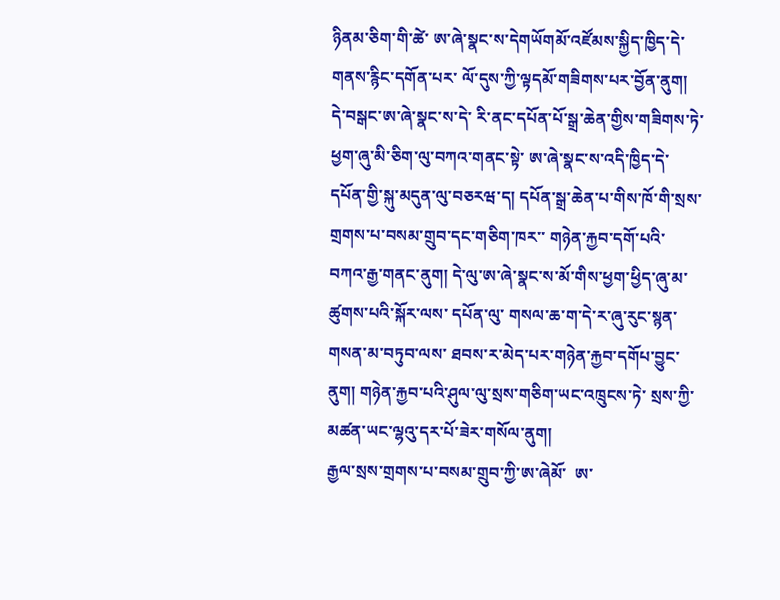ཉིནམ་ཅིག་གི་ཚེ་ ཨ་ཞེ་སྣང་ས་དེགཡོགམོ་འཛོམས་སྐྱིད་ཁྱིད་དེ་ གནས་རྙིང་དགོན་པར་ ལོ་དུས་ཀྱི་ལྟདམོ་གཟིགས་པར་བྱོན་ནུག། དེ་བསྒང་ཨ་ཞེ་སྣང་ས་དེ་ རི་ནང་དཔོན་པོ་སྒྲ་ཆེན་གྱིས་གཟིགས་ཏེ་ ཕྱག་ཞུ་མི་ཅིག་ལུ་བཀའ་གནང་སྟེ་ ཨ་ཞེ་སྣང་ས་འདི་ཁྱིད་དེ་དཔོན་གྱི་སྐུ་མདུན་ལུ་བཅརཝ་ད། དཔོན་སྒྲ་ཆེན་པ་གིས་ཁོ་གི་སྲས་གྲགས་པ་བསམ་གྲུབ་དང་གཅིག་ཁར་་ གཉེན་རྐྱབ་དགོ་པའི་བཀའ་རྒྱ་གནང་ནུག། དེ་ལུ་ཨ་ཞེ་སྣང་ས་མོ་གིས་ཕྱག་ཕྱིད་ཞུ་མ་ཚུགས་པའི་སྐོར་ལས་ དཔོན་ལུ་ གསལ་ཆ་ག་དེ་ར་ཞུ་རུང་སྙན་གསན་མ་བཏུབ་ལས་ ཐབས་ར་མེད་པར་གཉེན་རྐྱབ་དགོཔ་བྱུང་ནུག། གཉེན་རྐྱབ་པའི་ཤུལ་ལུ་སྲས་གཅིག་ཡང་འཁྲུངས་ཏེ་ སྲས་ཀྱི་མཚན་ཡང་ལྷའུ་དར་པོ་ཟེར་གསོལ་ནུག།
རྒྱལ་སྲས་གྲགས་པ་བསམ་གྲུབ་ཀྱི་ཨ་ཞེམོ་  ཨ་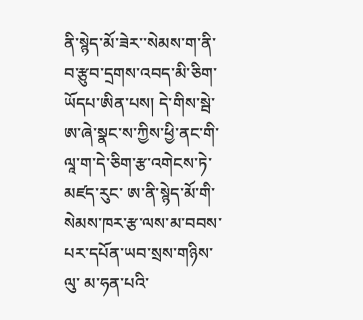ནི་སྙེད་མོ་ཟེར་་སེམས་ག་ནི་བ་རྩུབ་དྲགས་འབད་མི་ཅིག་ཡོདཔ་ཨིན་པས། དེ་གིས་སྦེ་ ཨ་ཞེ་སྣང་ས་ཀྱིས་ཕྱི་ནང་གི་ལཱ་ག་དེ་ཅིག་རྩ་འགེངས་ཏེ་མཛད་རུང་ ཨ་ནི་སྙེད་མོ་གི་སེམས་ཁར་རྩ་ལས་མ་བབས་པར་དཔོན་ཡབ་སྲས་གཉིས་ལུ་ མ་ཧན་པའི་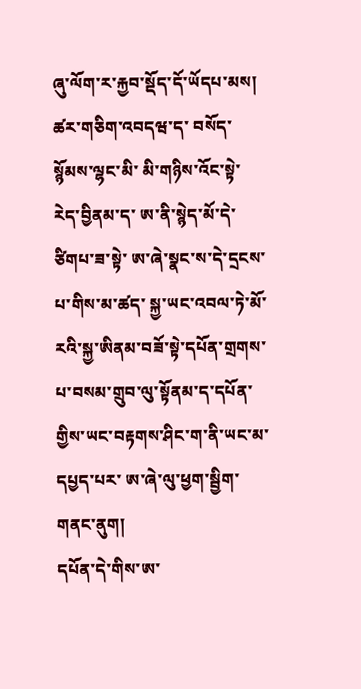ཞུ་ལོག་ར་རྐྱབ་སྡོད་དོ་ཡོདཔ་མས། ཚར་གཅིག་འབདཝ་ད་ བསོད་སྙོམས་ལྷང་མི་ མི་གཉིས་འོང་སྟེ་རེད་བྱིནམ་ད་ ཨ་ནི་སྙེད་མོ་དེ་ཙིགཔ་ཟ་སྟེ་ ཨ་ཞེ་སྣང་ས་དེ་དྲངས་པ་གིས་མ་ཚད་ སྐྱ་ཡང་འབལ་ཏེ་མོ་རའི་སྐྱ་ཨིནམ་བཟོ་སྟེ་དཔོན་གྲགས་པ་བསམ་གྲུབ་ལུ་སྟོནམ་ད་དཔོན་གྱིས་ཡང་བརྟགས་ཤིང་ག་ནི་ཡང་མ་དཔྱད་པར་ ཨ་ཞེ་ལུ་ཕྱག་སྦྱིག་གནང་ནུག།
དཔོན་དེ་གིས་ཨ་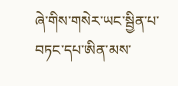ཞེ་གིས་གསེར་ཡང་སྦྱིན་པ་བཏང་དཔ་ཨིན་མས་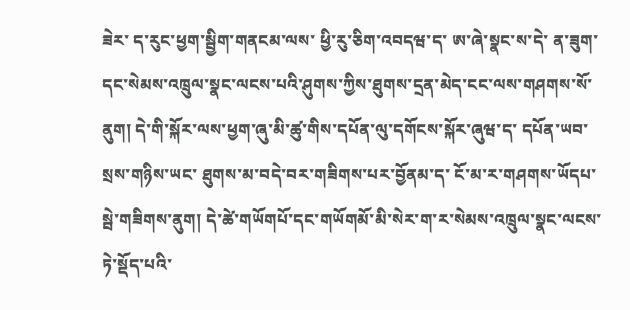ཟེར་ ད་རུང་ཕྱག་སྦྱིག་གནངམ་ལས་ ཕྱི་རུ་ཅིག་འབདཝ་ད་ ཨ་ཞེ་སྣང་ས་དེ་ ན་ཟུག་དང་སེམས་འཁྲུལ་སྣང་ལངས་པའི་ཤུགས་ཀྱིས་ཐུགས་དྲན་མེད་ངང་ལས་གཤགས་སོ་ནུག། དེ་གི་སྐོར་ལས་ཕྱག་ཞུ་མི་ཚུ་གིས་དཔོན་ལུ་དགོངས་སྐོར་ཞུཝ་ད་ དཔོན་ཡབ་སྲས་གཉིས་ཡང་ ཐུགས་མ་བདེ་བར་གཟིགས་པར་བྱོནམ་ད་ ངོ་མ་ར་གཤགས་ཡོདཔ་སྦེ་གཟིགས་ནུག། དེ་ཚེ་གཡོགཔོ་དང་གཡོགམོ་མི་སེར་ག་ར་སེམས་འཁྲུལ་སྣང་ལངས་ཏེ་སྡོད་པའི་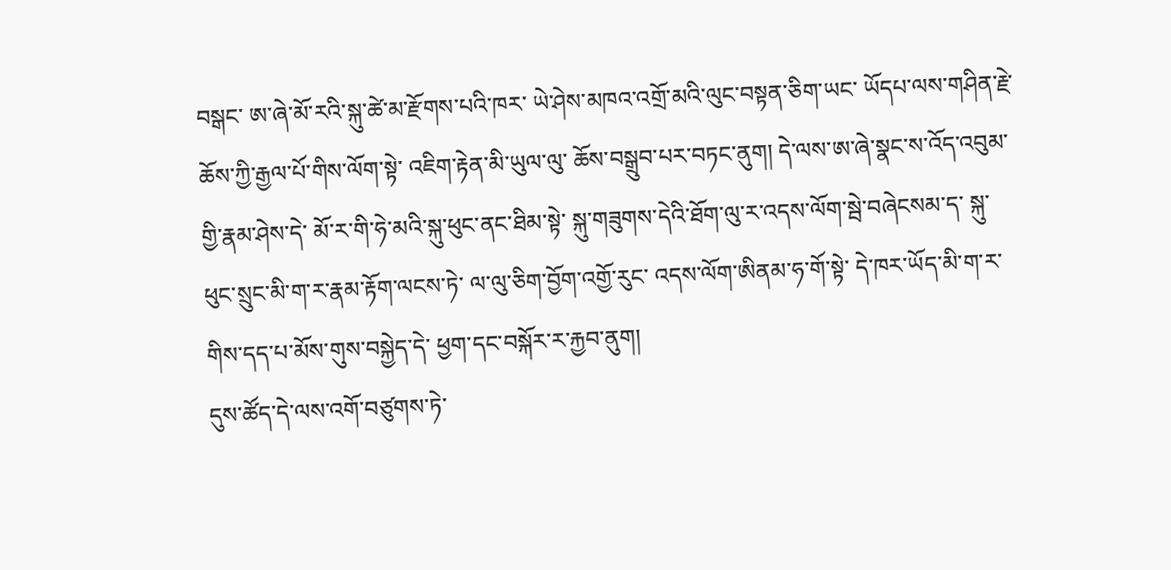བསྒང་ ཨ་ཞེ་མོ་རའི་སྐུ་ཚེ་མ་རྫོགས་པའི་ཁར་ ཡེ་ཤེས་མཁའ་འགྲོ་མའི་ལུང་བསྟན་ཅིག་ཡང་ ཡོདཔ་ལས་གཤིན་རྗེ་ཆོས་ཀྱི་རྒྱལ་པོ་གིས་ལོག་སྟེ་ འཇིག་རྟེན་མི་ཡུལ་ལུ་ ཆོས་བསྒྲུབ་པར་བཏང་ནུག། དེ་ལས་ཨ་ཞེ་སྣང་ས་འོད་འབུམ་གྱི་རྣམ་ཤེས་དེ་ མོ་ར་གི་ཧེ་མའི་སྐུ་ཕུང་ནང་ཐིམ་སྟེ་ སྐུ་གཟུགས་དེའི་ཐོག་ལུ་ར་འདས་ལོག་སྦེ་བཞེངསམ་ད་ སྐུ་ཕུང་སྲུང་མི་ག་ར་རྣམ་རྟོག་ལངས་ཏེ་ ལ་ལུ་ཅིག་བྱོག་འགྱོ་རུང་ འདས་ལོག་ཨིནམ་ཧ་གོ་སྟེ་ དེ་ཁར་ཡོད་མི་ག་ར་གིས་དད་པ་མོས་གུས་བསྐྱེད་དེ་ ཕྱག་དང་བསྐོར་ར་རྐྱབ་ནུག།
དུས་ཚོད་དེ་ལས་འགོ་བཙུགས་ཏེ་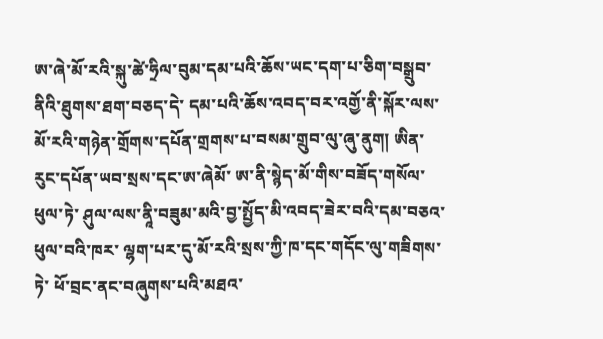ཨ་ཞེ་མོ་རའི་སྐུ་ཚེ་ཧྲིལ་བུམ་དམ་པའི་ཆོས་ཡང་དག་པ་ཅིག་བསྒྲུབ་ནིའི་ཐུགས་ཐག་བཅད་དེ་ དམ་པའི་ཆོས་འབད་བར་འགྱོ་ནི་སྐོར་ལས་ མོ་རའི་གཉེན་གྲོགས་དཔོན་གྲགས་པ་བསམ་གྲུབ་ལུ་ཞུ་ནུག། ཨིན་རུང་དཔོན་ཡབ་སྲས་དང་ཨ་ཞེམོ་ ཨ་ནི་སྙེད་མོ་གིས་བཟོད་གསོལ་ཕུལ་ཏེ་ ཤུལ་ལས་ནཱི་བཟུམ་མའི་བྱ་སྤྱོད་མི་འབད་ཟེར་བའི་དམ་བཅའ་ཕུལ་བའི་ཁར་ ལྷག་པར་དུ་མོ་རའི་སྲས་ཀྱི་ཁ་དང་གདོང་ལུ་གཟིགས་ཏེ་ ཕོ་བྲང་ནང་བཞུགས་པའི་མཐའ་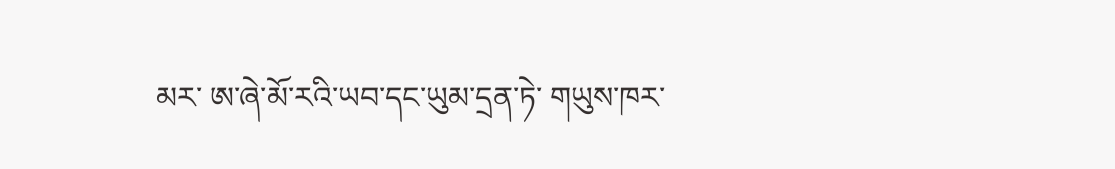མར་ ཨ་ཞེ་མོ་རའི་ཡབ་དང་ཡུམ་དྲན་ཏེ་ གཡུས་ཁར་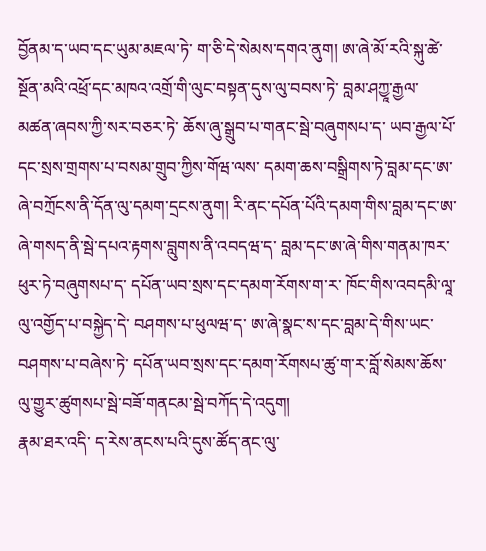བྱོནམ་ད་ཡབ་དང་ཡུམ་མཇལ་ཏེ་ ག་ཅི་དེ་སེམས་དགའ་ནུག། ཨ་ཞེ་མོ་རའི་སྐུ་ཚེ་སྔོན་མའི་འཕྲོ་དང་མཁའ་འགྲོ་གི་ལུང་བསྟན་དུས་ལུ་བབས་ཏེ་ བླམ་ཤཀྱཱ་རྒྱལ་མཚན་ཞབས་ཀྱི་སར་བཅར་ཏེ་ ཆོས་ཞུ་སྒྲུབ་པ་གནང་སྦེ་བཞུགསཔ་ད་ ཡབ་རྒྱལ་པོ་དང་སྲས་གྲགས་པ་བསམ་གྲུབ་ཀྱིས་གོཝ་ལས་ དམག་ཆས་བསྒྲིགས་ཏེ་བླམ་དང་ཨ་ཞེ་བཀྲོངས་ནི་དོན་ལུ་དམག་དྲངས་ནུག། རི་ནང་དཔོན་པོའི་དམག་གིས་བླམ་དང་ཨ་ཞེ་གསད་ནི་སྦེ་དཔའ་རྟགས་བླུགས་ནི་འབདཝ་ད་ བླམ་དང་ཨ་ཞེ་གིས་གནམ་ཁར་ཕུར་ཏེ་བཞུགསཔ་ད་ དཔོན་ཡབ་སྲས་དང་དམག་རོགས་ག་ར་ ཁོང་གིས་འབདམི་ལཱ་ལུ་འགྱོད་པ་བསྐྱེད་དེ་ བཤགས་པ་ཕུལཝ་ད་ ཨ་ཞེ་སྣང་ས་དང་བླམ་དེ་གིས་ཡང་བཤགས་པ་བཞེས་ཏེ་ དཔོན་ཡབ་སྲས་དང་དམག་རོགསཔ་ཚུ་ག་ར་བློ་སེམས་ཆོས་ལུ་གྱུར་ཚུགསཔ་སྦེ་བཟོ་གནངམ་སྦེ་བཀོད་དེ་འདུག།
རྣམ་ཐར་འདི་ ད་རེས་ནངས་པའི་དུས་ཚོད་ནང་ལུ་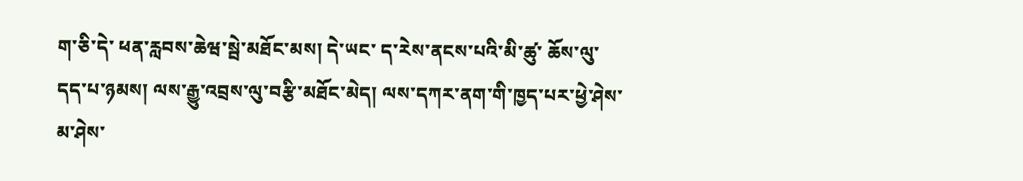ག་ཅི་དེ་ ཕན་རླབས་ཆེཝ་སྦེ་མཐོང་མས། དེ་ཡང་ ད་རེས་ནངས་པའི་མི་ཚུ་ ཆོས་ལུ་དད་པ་ཉམས། ལས་རྒྱུ་འབྲས་ལུ་བརྩི་མཐོང་མེད། ལས་དཀར་ནག་གི་ཁྱད་པར་ཕྱེ་ཤེས་མ་ཤེས་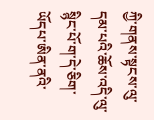ཀྱི་གནས་སྟངས་ལུ་ དམ་པའི་ཆོས་འདི་ལུ་སྙིང་པོ་ག་དེ་ཅིག་ཡོདཔ་ཨིན་ནའི་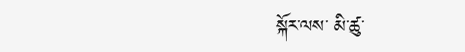སྐོར་ལས་ མི་ཚུ་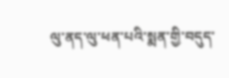ལུ་ནད་ལུ་ཕན་པའི་སྨན་གྱི་བདུད་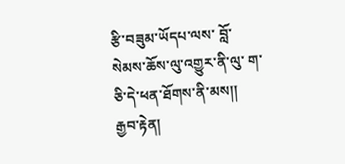རྩི་བཟུམ་ཡོདཔ་ལས་ བློ་སེམས་ཆོས་ལུ་འགྱུར་ནི་ལུ་ ག་ཅི་དེ་ཕན་ཐོགས་ནི་མས།།
རྒྱབ་རྟེན།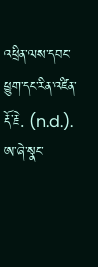འཕྲིན་ལས་དབང་ཕྱུག་དང་རིན་འཛིན་རྡོ་རྗེ. (n.d.). ཨ་ཞེ་སྣང་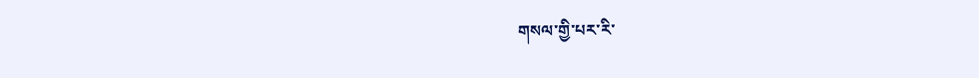གསལ་གྱི་པར་རི་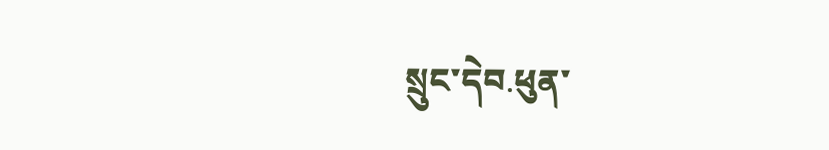སྲུང་དེབ.ཕུན་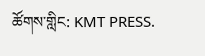ཚོགས་གླིང: KMT PRESS.